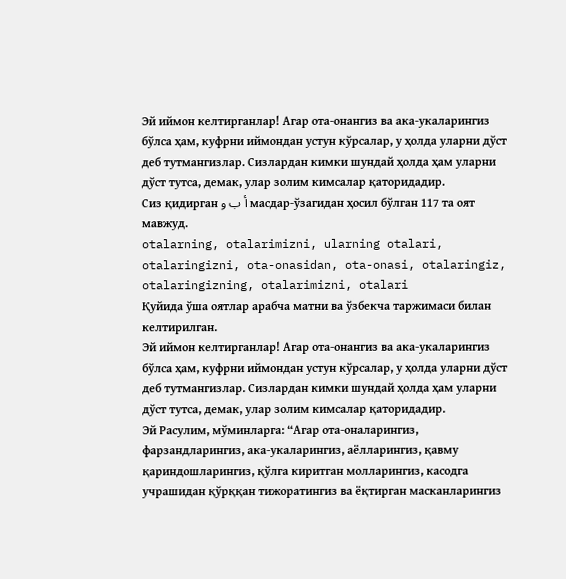Эй иймон келтирганлар! Агар ота-онангиз ва ака-укаларингиз бўлса ҳам, куфрни иймондан устун кўрсалар, у ҳолда уларни дўст деб тутмангизлар. Сизлардан кимки шундай ҳолда ҳам уларни дўст тутса, демак, улар золим кимсалар қаторидадир.
Сиз қидирган أ ب و масдар-ўзагидан ҳосил бўлган 117 та оят мавжуд.
otalarning, otalarimizni, ularning otalari, otalaringizni, ota-onasidan, ota-onasi, otalaringiz, otalaringizning, otalarimizni, otalari
Қуйида ўша оятлар арабча матни ва ўзбекча таржимаси билан келтирилган.
Эй иймон келтирганлар! Агар ота-онангиз ва ака-укаларингиз бўлса ҳам, куфрни иймондан устун кўрсалар, у ҳолда уларни дўст деб тутмангизлар. Сизлардан кимки шундай ҳолда ҳам уларни дўст тутса, демак, улар золим кимсалар қаторидадир.
Эй Расулим, мўминларга: “Агар ота-оналарингиз, фарзандларингиз, ака-укаларингиз, аёлларингиз, қавму қариндошларингиз, қўлга киритган молларингиз, касодга учрашидан қўрққан тижоратингиз ва ёқтирган масканларингиз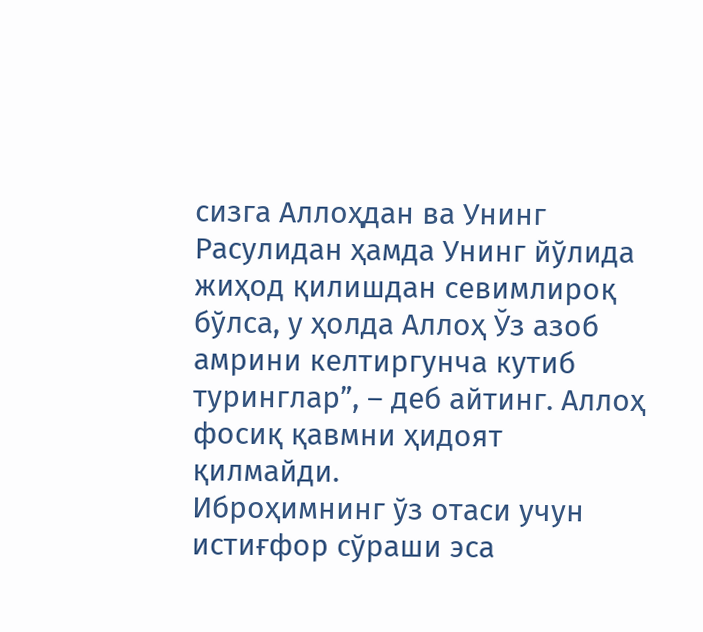сизга Аллоҳдан ва Унинг Расулидан ҳамда Унинг йўлида жиҳод қилишдан севимлироқ бўлса, у ҳолда Аллоҳ Ўз азоб амрини келтиргунча кутиб туринглар”, – деб айтинг. Аллоҳ фосиқ қавмни ҳидоят қилмайди.
Иброҳимнинг ўз отаси учун истиғфор сўраши эса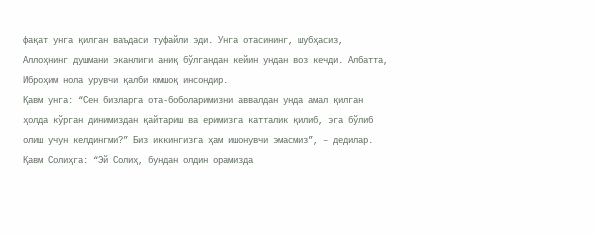фақат унга қилган ваъдаси туфайли эди. Унга отасининг, шубҳасиз, Аллоҳнинг душмани эканлиги аниқ бўлгандан кейин ундан воз кечди. Албатта, Иброҳим нола урувчи қалби юмшоқ инсондир.
Қавм унга: “Сен бизларга ота-боболаримизни аввалдан унда амал қилган ҳолда кўрган динимиздан қайтариш ва еримизга катталик қилиб, эга бўлиб олиш учун келдингми?” Биз иккингизга ҳам ишонувчи эмасмиз”, – дедилар.
Қавм Солиҳга: “Эй Солиҳ, бундан олдин орамизда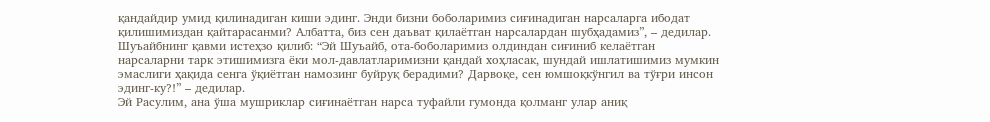қандайдир умид қилинадиган киши эдинг. Энди бизни боболаримиз сиғинадиган нарсаларга ибодат қилишимиздан қайтарасанми? Албатта, биз сен даъват қилаётган нарсалардан шубҳадамиз”, – дедилар.
Шуъайбнинг қавми истеҳзо қилиб: “Эй Шуъайб, ота-боболаримиз олдиндан сиғиниб келаётган нарсаларни тарк этишимизга ёки мол-давлатларимизни қандай хоҳласак, шундай ишлатишимиз мумкин эмаслиги ҳақида сенга ўқиётган намозинг буйруқ берадими? Дарвоқе, сен юмшоқкўнгил ва тўғри инсон эдинг-ку?!” – дедилар.
Эй Расулим, ана ўша мушриклар сиғинаётган нарса туфайли гумонда қолманг улар аниқ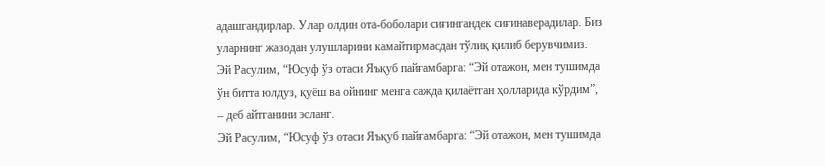адашгандирлар. Улар олдин ота-боболари сиғингандек сиғинаверадилар. Биз уларнинг жазодан улушларини камайтирмасдан тўлиқ қилиб берувчимиз.
Эй Расулим, “Юсуф ўз отаси Яъқуб пайғамбарга: “Эй отажон, мен тушимда ўн битта юлдуз, қуёш ва ойнинг менга сажда қилаётган ҳолларида кўрдим”, – деб айтганини эсланг.
Эй Расулим, “Юсуф ўз отаси Яъқуб пайғамбарга: “Эй отажон, мен тушимда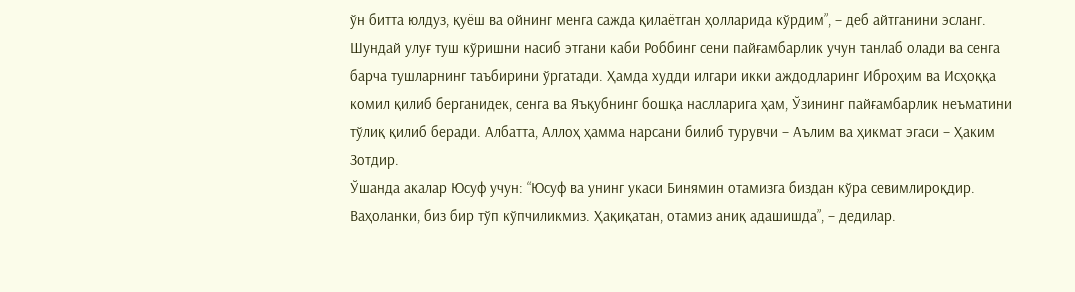ўн битта юлдуз, қуёш ва ойнинг менга сажда қилаётган ҳолларида кўрдим”, – деб айтганини эсланг.
Шундай улуғ туш кўришни насиб этгани каби Роббинг сени пайғамбарлик учун танлаб олади ва сенга барча тушларнинг таъбирини ўргатади. Ҳамда худди илгари икки аждодларинг Иброҳим ва Исҳоққа комил қилиб берганидек, сенга ва Яъқубнинг бошқа наслларига ҳам, Ўзининг пайғамбарлик неъматини тўлиқ қилиб беради. Албатта, Аллоҳ ҳамма нарсани билиб турувчи – Аълим ва ҳикмат эгаси – Ҳаким Зотдир.
Ўшанда акалар Юсуф учун: “Юсуф ва унинг укаси Бинямин отамизга биздан кўра севимлироқдир. Ваҳоланки, биз бир тўп кўпчиликмиз. Ҳақиқатан, отамиз аниқ адашишда”, – дедилар.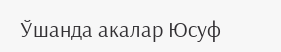Ўшанда акалар Юсуф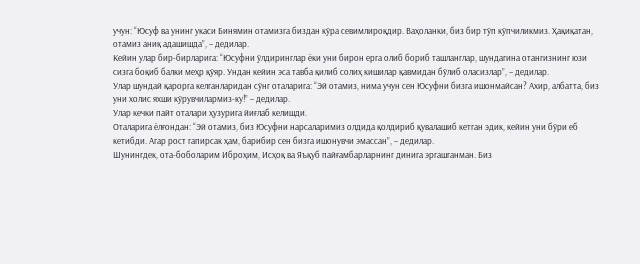учун: “Юсуф ва унинг укаси Бинямин отамизга биздан кўра севимлироқдир. Ваҳоланки, биз бир тўп кўпчиликмиз. Ҳақиқатан, отамиз аниқ адашишда”, – дедилар.
Кейин улар бир-бирларига: “Юсуфни ўлдиринглар ёки уни бирон ерга олиб бориб ташланглар, шундагина отангизнинг юзи сизга боқиб балки меҳр қўяр. Ундан кейин эса тавба қилиб солиҳ кишилар қавмидан бўлиб оласизлар”, – дедилар.
Улар шундай қарорга келганларидан сўнг оталарига: “Эй отамиз, нима учун сен Юсуфни бизга ишонмайсан? Ахир, албатта, биз уни холис яхши кўрувчилармиз-ку!” – дедилар.
Улар кечки пайт оталари ҳузурига йиғлаб келишди.
Оталарига ёлғондан: “Эй отамиз, биз Юсуфни нарсаларимиз олдида қолдириб қувалашиб кетган эдик, кейин уни бўри еб кетибди. Агар рост гапирсак ҳам, барибир сен бизга ишонувчи эмассан”, – дедилар.
Шунингдек, ота-боболарим Иброҳим, Исҳоқ ва Яъқуб пайғамбарларнинг динига эргашганман. Биз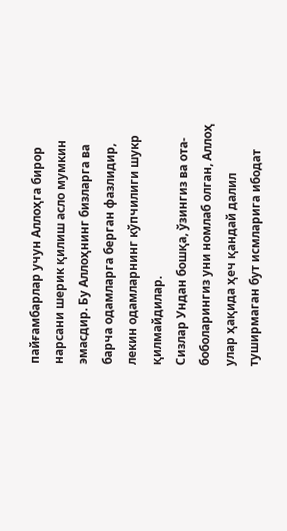пайғамбарлар учун Аллоҳга бирор нарсани шерик қилиш асло мумкин эмасдир. Бу Аллоҳнинг бизларга ва барча одамларга берган фазлидир, лекин одамларнинг кўпчилиги шукр қилмайдилар.
Сизлар Ундан бошқа, ўзингиз ва ота-боболарингиз уни номлаб олган, Аллоҳ улар ҳақида ҳеч қандай далил туширмаган бут исмларига ибодат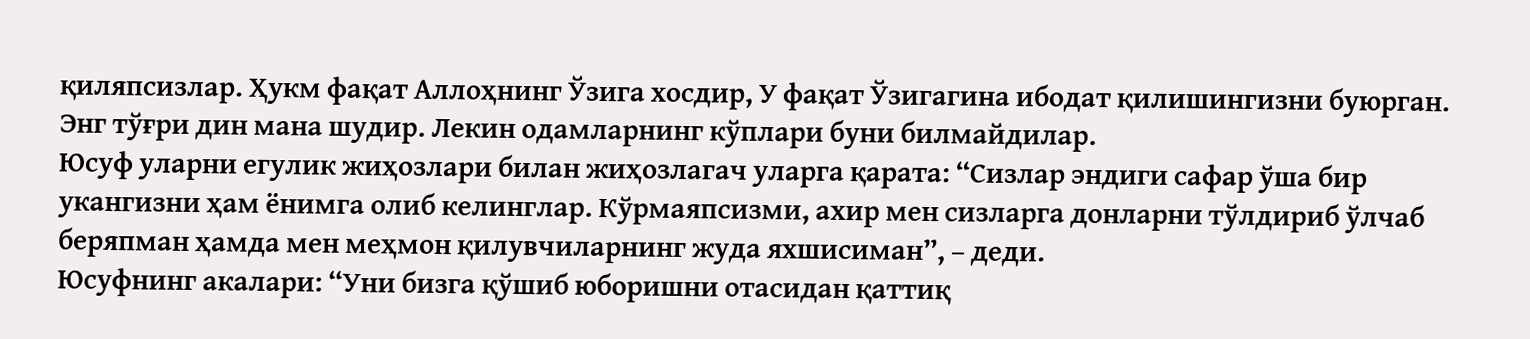қиляпсизлар. Ҳукм фақат Аллоҳнинг Ўзига хосдир, У фақат Ўзигагина ибодат қилишингизни буюрган. Энг тўғри дин мана шудир. Лекин одамларнинг кўплари буни билмайдилар.
Юсуф уларни егулик жиҳозлари билан жиҳозлагач уларга қарата: “Сизлар эндиги сафар ўша бир укангизни ҳам ёнимга олиб келинглар. Кўрмаяпсизми, ахир мен сизларга донларни тўлдириб ўлчаб беряпман ҳамда мен меҳмон қилувчиларнинг жуда яхшисиман”, – деди.
Юсуфнинг акалари: “Уни бизга қўшиб юборишни отасидан қаттиқ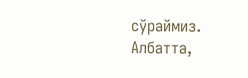сўраймиз. Албатта,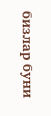бизлар буни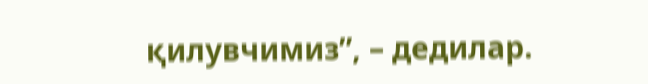қилувчимиз”, – дедилар.